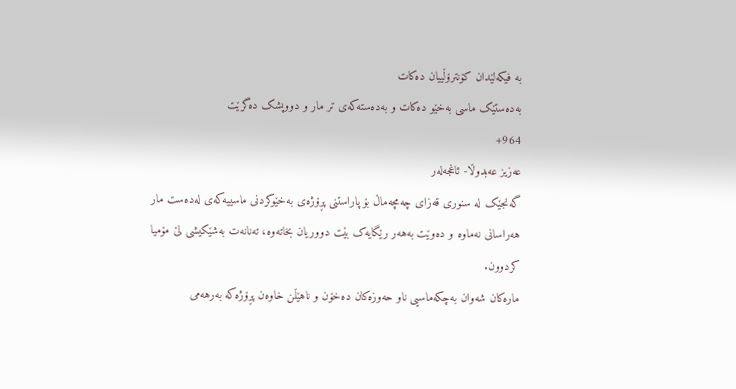بە فیکەلێدان کۆنترۆڵییان دەکات
بەدەستێک ماسی بەخێو دەکات و بەدەستەکەی تر مار و دووپشک دەگرێت
964+
عەزیز عەبدوڵا- ئاغجەلەر
گەنجێک لە سنوری قەزای چەمچەماڵ بۆ پاراستنی پڕۆژەی بەخێوکردنی ماسییەکەی لەدەست مار هەراسانی نەماوە و دەوێت بەهەر رێگایەک بێت دووریان بخاتەوە، تەنانەت بەشێکیشی لێ مۆمیا کردوون.
مارەکان شەوان بەچکەماسیی ناو حەوزەکان دەخۆن و ناهێڵن خاوەن پڕۆژەکە بەرهەمی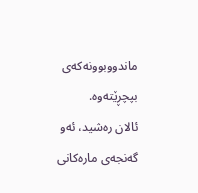ماندووبوونەکەی بپچڕێتەوە.
ئالان رەشید، ئەو گەنجەی مارەکانی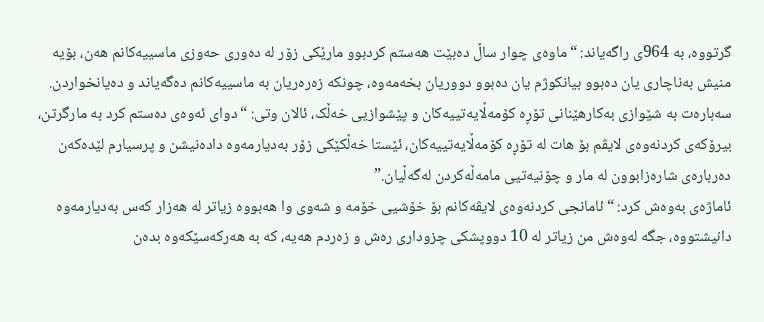گرتووە، بە 964ی راگەیاند: “ماوەی چوار ساڵ دەبێت هەستم کردبوو مارێکی زۆر لە دەوری حەوزی ماسییەکانم هەن، بۆیە منیش بەناچاری یان دەبوو بیانکوژم یان دەبوو دووریان بخەمەوە، چونکە زەرەریان بە ماسییەکانم دەگەیاند و دەیانخواردن.
سەبارەت بە شێوازی بەکارهێنانی تۆڕە کۆمەڵایەتییەکان و پێشوازیی خەڵک، ئالان وتی: “دوای ئەوەی دەستم کرد بە مارگرتن، بیرۆکەی کردنەوەی لایڤم بۆ هات لە تۆڕە کۆمەڵایەتییەکان، ئێستا خەڵکێکی زۆر بەدیارمەوە دادەنیشن و پرسیارم لێدەکەن دەربارەی شارەزابوون لە مار و چۆنیەتیی مامەڵەکردن لەگەڵیان.”
ئاماژەی بەوەش کرد: “ئامانجی کردنەوەی لایڤەکانم بۆ خۆشیی خۆمە و شەوی وا هەبووە زیاتر لە هەزار کەس بەدیارمەوە دانیشتووە، جگە لەوەش من زیاتر لە 10 دووپشکی چزوداری رەش و زەردم هەیە، کە بە هەرکەسێکەوە بدەن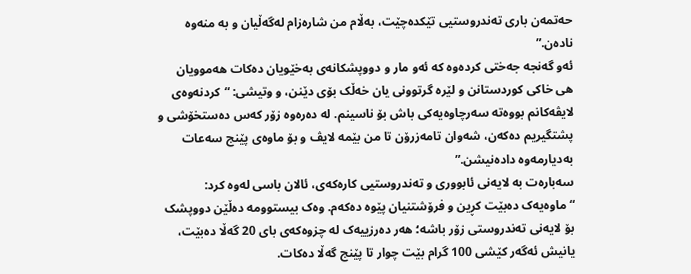حەتمەن باری تەندروستیی تێکدەچێت، بەڵام من شارەزام لەگەڵیان و بە منەوە نادەن.”
ئەو گەنجە جەختی کردەوە کە ئەو مار و دووپشکانەی بەخێویان دەکات هەموویان هی خاکی کوردستانن و لێرە گرتوونی یان خەڵک بۆی دێنن، و وتیشی: “کردنەوەی لایڤەکانم بووەتە سەرچاوەیەکی باش بۆ ناسینم. لە دەرەوە زۆر کەس دەستخۆشی و پشتگیریم دەکەن، شەوان تامەزرۆن تا من بێمە لایڤ و بۆ ماوەی پێنج سەعات بەدیارمەوە دادەنیشن.”
سەبارەت بە لایەنی ئابووری و تەندروستیی کارەکەی، ئالان باسی لەوە کرد: “ماوەیەک دەبێت کڕین و فرۆشتنیان پێوە دەکەم. وەک بیستوومە دەڵێن دووپشک بۆ لایەنی تەندروستی زۆر باشە؛ هەر دەرزییەک لە چزوەکەی بای 20 گەڵا دەبێت، یانیش ئەگەر کێشی 100 گرام بێت چوار تا پێنج گەڵا دەکات.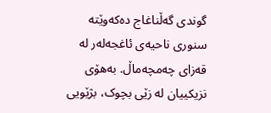گوندی گەڵناغاج دەکەوێتە سنوری ناحیەی ئاغجەلەر لە قەزای چەمچەماڵ. بەهۆی نزیکییان لە زێی بچوک، بژێویی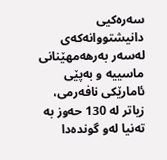سەرەکیی دانیشتووانەکەی لەسەر بەرهەمهێنانی ماسییە و بەپێی ئامارێکی نافەرمی، زیاتر لە 130 حەوز بە تەنیا لەو گوندەدا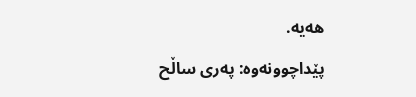هەیە.
پێداچوونەوە: پەری ساڵح